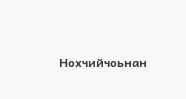Нохчийчоьнан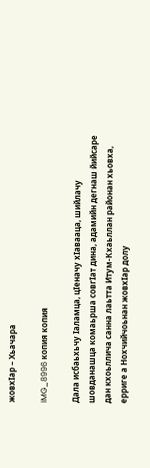жовхIар – Хьачара

IMG_8996 копия копия

Дала исбаьхьчу Iаламца, цIеначу хIавааца, шийлачу шовданашца комаьрша совгIат дина, адамийн дегнаш йийсаре дан кхоьллича санна лаьтта Итум-Кхаьллан районан хьовха, ерриге а Нохчийчоьнан жовхIар долу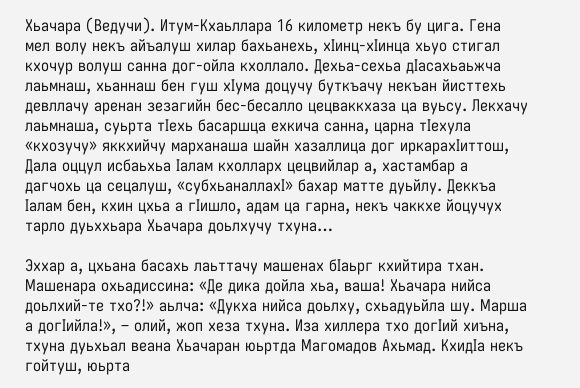Хьачара (Ведучи). Итум-Кхаьллара 16 километр некъ бу цига. Гена мел волу некъ айъалуш хилар бахьанехь, хIинц-хIинца хьуо стигал кхочур волуш санна дог-ойла кхоллало. Дехьа-сехьа дIасахьаьжча лаьмнаш, хьаннаш бен гуш хIума доцучу буткъачу некъан йисттехь девллачу аренан зезагийн бес-бесалло цецваккхаза ца вуьсу. Лекхачу лаьмнаша, суьрта тIехь басаршца ехкича санна, царна тIехула «кхозучу» яккхийчу марханаша шайн хазаллица дог иркарахIиттош, Дала оццул исбаьхьа Iалам кхолларх цецвийлар а, хастамбар а дагчохь ца сецалуш, «субхьаналлахI» бахар матте дуьйлу. Деккъа Iалам бен, кхин цхьа а гIишло, адам ца гарна, некъ чаккхе йоцучух тарло дуьххьара Хьачара доьлхучу тхуна…

Эххар а, цхьана басахь лаьттачу машенах бIаьрг кхийтира тхан. Машенара охьадиссина: «Де дика дойла хьа, ваша! Хьачара нийса доьлхий-те тхо?!» аьлча: «Дукха нийса доьлху, схьадуьйла шу. Марша а догIийла!», – олий, жоп хеза тхуна. Иза хиллера тхо догIий хиъна, тхуна дуьхьал веана Хьачаран юьртда Магомадов Ахьмад. КхидIа некъ гойтуш, юьрта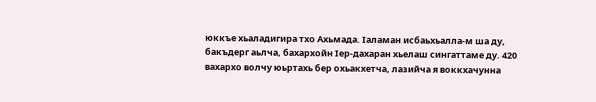юккъе хьаладигира тхо Ахьмада. Iаламан исбаьхьалла-м ша ду, бакъдерг аьлча, бахархойн Iер-дахаран хьелаш сингаттаме ду. 420 вахархо волчу юьртахь бер охьакхетча, лазийча я воккхачунна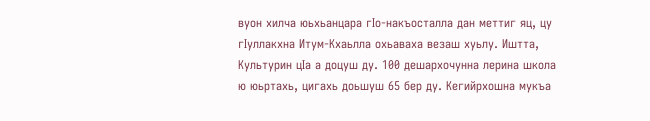вуон хилча юьхьанцара гIо-накъосталла дан меттиг яц, цу гIуллакхна Итум-Кхаьлла охьаваха везаш хуьлу. Иштта, Культурин цIа а доцуш ду. 100 дешархочунна лерина школа ю юьртахь, цигахь доьшуш 65 бер ду. Кегийрхошна мукъа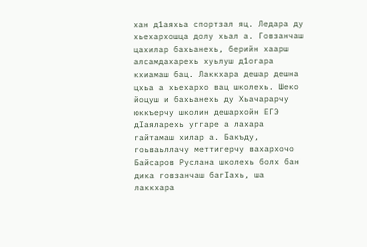хан д1аяхьа спортзал яц. Ледара ду хьехархошца долу хьал а. Говзанчаш цахилар бахьанехь, берийн хаарш алсамдахарехь хуьлуш д1огара кхиамаш бац. Лаккхара дешар дешна цхьа а хьехархо вац школехь. Шеко йоцуш и бахьанехь ду Хьачарарчу юккъерчу школин дешархойн ЕГЭ дIаяларехь уггаре а лахара гайтамаш хилар а. Бакъду, гоьваьллачу меттигерчу вахархочо Байсаров Руслана школехь болх бан дика говзанчаш багIахь, ша лаккхара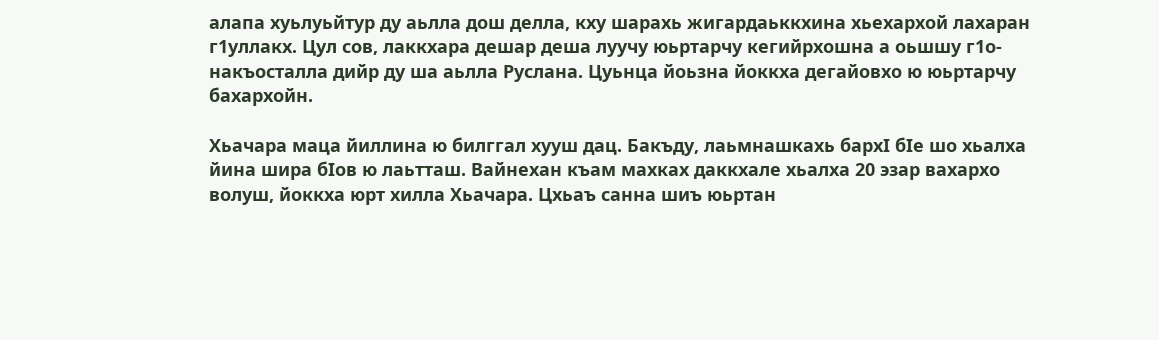алапа хуьлуьйтур ду аьлла дош делла, кху шарахь жигардаьккхина хьехархой лахаран г1уллакх. Цул сов, лаккхара дешар деша луучу юьртарчу кегийрхошна а оьшшу г1о-накъосталла дийр ду ша аьлла Руслана. Цуьнца йоьзна йоккха дегайовхо ю юьртарчу бахархойн.

Хьачара маца йиллина ю билггал хууш дац. Бакъду, лаьмнашкахь бархI бIе шо хьалха йина шира бIов ю лаьтташ. Вайнехан къам махках даккхале хьалха 20 эзар вахархо волуш, йоккха юрт хилла Хьачара. Цхьаъ санна шиъ юьртан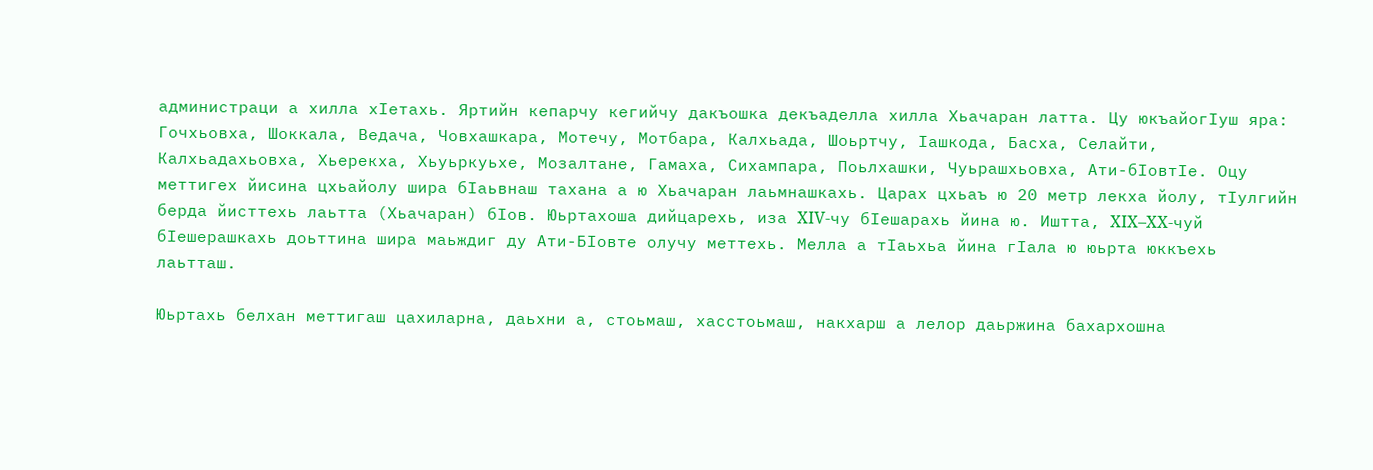администраци а хилла хIетахь. Яртийн кепарчу кегийчу дакъошка декъаделла хилла Хьачаран латта. Цу юкъайогIуш яра: Гочхьовха, Шоккала, Ведача, Човхашкара, Мотечу, Мотбара, Калхьада, Шоьртчу, Iашкода, Басха, Селайти, Калхьадахьовха, Хьерекха, Хьуьркуьхе, Мозалтане, Гамаха, Сихампара, Поьлхашки, Чуьрашхьовха, Ати-бIовтIе. Оцу меттигех йисина цхьайолу шира бIаьвнаш тахана а ю Хьачаран лаьмнашкахь. Царах цхьаъ ю 20 метр лекха йолу, тIулгийн берда йисттехь лаьтта (Хьачаран) бIов. Юьртахоша дийцарехь, иза XIV-чу бIешарахь йина ю. Иштта, XIX–XX-чуй бIешерашкахь доьттина шира маьждиг ду Ати-БIовте олучу меттехь. Мелла а тIаьхьа йина гIала ю юьрта юккъехь лаьтташ.

Юьртахь белхан меттигаш цахиларна, даьхни а, стоьмаш, хасстоьмаш, накхарш а лелор даьржина бахархошна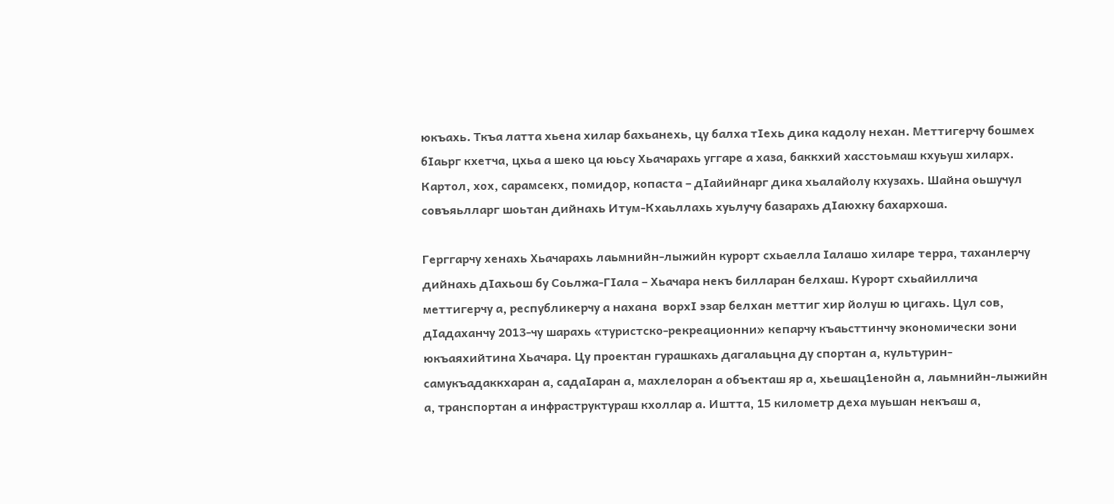юкъахь. Ткъа латта хьена хилар бахьанехь, цу балха тIехь дика кадолу нехан. Меттигерчу бошмех бIаьрг кхетча, цхьа а шеко ца юьсу Хьачарахь уггаре а хаза, баккхий хасстоьмаш кхуьуш хиларх. Картол, хох, сарамсекх, помидор, копаста – дIайийнарг дика хьалайолу кхузахь. Шайна оьшучул совъяьлларг шоьтан дийнахь Итум-Кхаьллахь хуьлучу базарахь дIаюхку бахархоша.

Герггарчу хенахь Хьачарахь лаьмнийн-лыжийн курорт схьаелла Iалашо хиларе терра, таханлерчу дийнахь дIахьош бу Соьлжа-ГIала – Хьачара некъ билларан белхаш. Курорт схьайиллича меттигерчу а, республикерчу а нахана  ворхI эзар белхан меттиг хир йолуш ю цигахь. Цул сов, дIадаханчу 2013-чу шарахь «туристско-рекреационни» кепарчу къаьсттинчу экономически зони юкъаяхийтина Хьачара. Цу проектан гурашкахь дагалаьцна ду спортан а, культурин-самукъадаккхаран а, садаIаран а, махлелоран а объекташ яр а, хьешац1енойн а, лаьмнийн-лыжийн а, транспортан а инфраструктураш кхоллар а. Иштта, 15 километр деха муьшан некъаш а,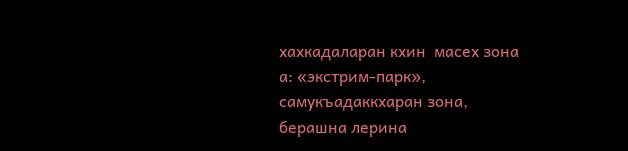хахкадаларан кхин  масех зона а: «экстрим-парк», самукъадаккхаран зона, берашна лерина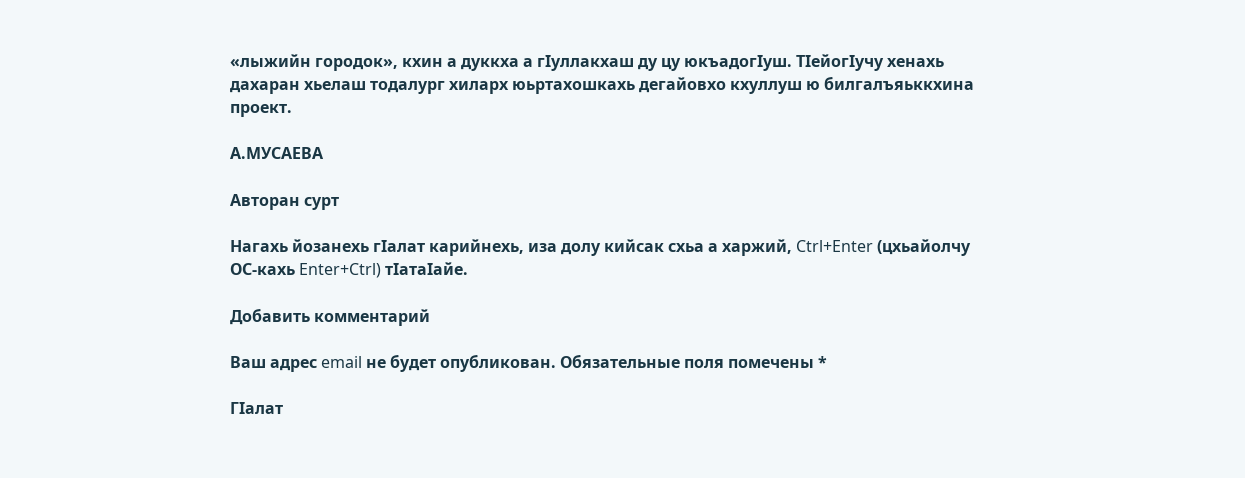«лыжийн городок», кхин а дуккха а гIуллакхаш ду цу юкъадогIуш. ТIейогIучу хенахь дахаран хьелаш тодалург хиларх юьртахошкахь дегайовхо кхуллуш ю билгалъяьккхина проект.

А.МУСАЕВА

Авторан сурт

Нагахь йозанехь гIалат карийнехь, иза долу кийсак схьа а харжий, Ctrl+Enter (цхьайолчу ОС-кахь Enter+Ctrl) тIатаIайе.

Добавить комментарий

Ваш адрес email не будет опубликован. Обязательные поля помечены *

ГIалат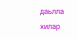даьлла хилар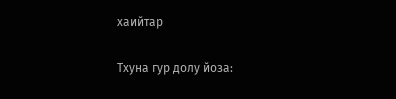хаийтар

Тхуна гур долу йоза: